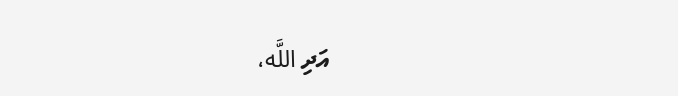އަދި اللَّه،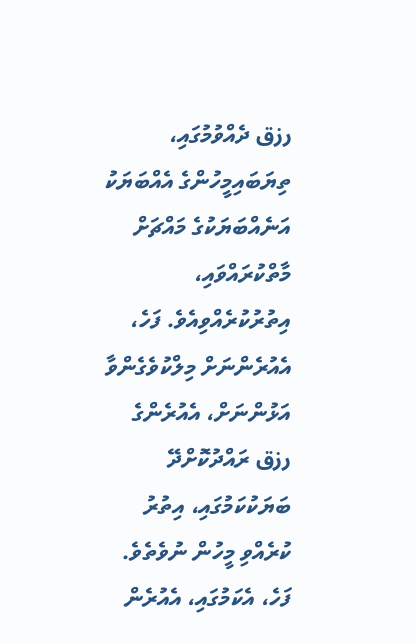رزق ދެއްވުމުގައި، ތިޔަބައިމީހުންގެ އެއްބަޔަކު އަނެއްބަޔަކުގެ މައްޗަށް މާތްކުރައްވައި، އިތުރުކުރެއްވިއެވެ. ފަހެ، އެއުރެންނަށް މިލްކުވެގެންވާ އަޅުންނަށް، އެއުރެންގެ رزق ރައްދުކޮށްދޭ ބަޔަކުކަމުގައި، އިތުރު ކުރެއްވި މީހުން ނުވެތެވެ. ފަހެ، އެކަމުގައި، އެއުރެން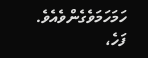ހަމަހަމަވެގެންވެއެވެ. ފަހެ،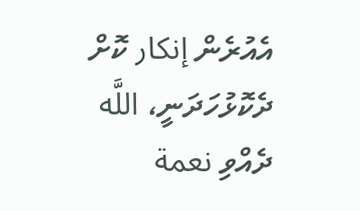އެއުރެން إنكار ކޮށް ދެކޮޅުހަދަނީ، اللَّه ދެއްވި نعمة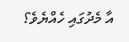އާ މެދުގައި ހެއްޔެވެ؟